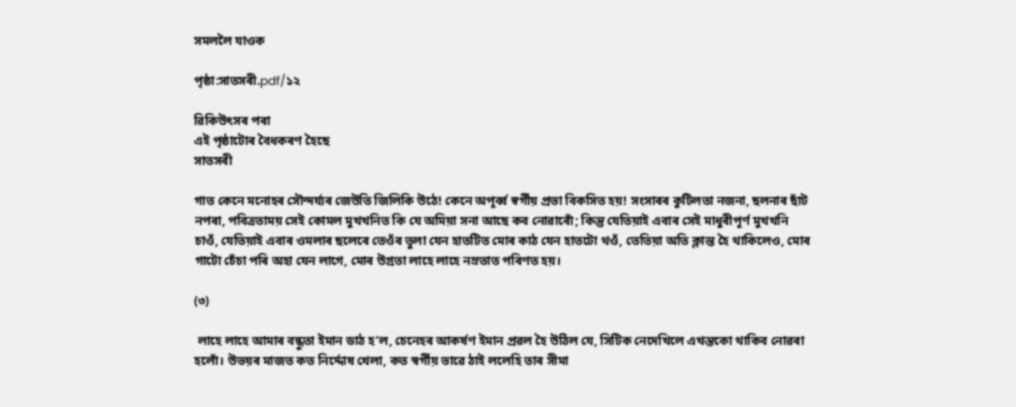সমললৈ যাওক

পৃষ্ঠা:সাতসৰী.pdf/১২

ৱিকিউৎসৰ পৰা
এই পৃষ্ঠাটোৰ বৈধকৰণ হৈছে
সাতসৰী

গাত কেনে মনোহৰ সৌন্দৰ্য্যৰ জেউতি জিলিকি উঠে! কেনে অপূৰ্ব্ব স্বৰ্গীয় প্ৰভা বিকসিত হয়! সংসাৰৰ কুটিলতা নজনা, ছলনাৰ ছাঁট নপৰা, পবিত্ৰতাময় সেই কোমল মুখখনিত কি যে অমিয়া সনা আছে কব নোৱাৰোঁ; কিন্তু যেতিয়াই এবাৰ সেই মাধুৰীপূৰ্ণ মুখখনি চাওঁ, যেতিয়াই এবাৰ ওমলাৰ ছলেৰে তেওঁৰ তুলা যেন হাতটিত মোৰ কাঠ যেন হাতটো থওঁ, তেতিয়া অতি ক্লান্ত হৈ থাকিলেও, মোৰ গাটো চেঁচা পৰি অহা যেন লাগে, মোৰ উগ্ৰতা লাহে লাহে নম্ৰতাত পৰিণত হয়।

(৩)

 লাহে লাহে আমাৰ বন্ধুতা ইমান ডাঠ হ’ল, চেনেহৰ আকৰ্ষণ ইমান প্ৰৱল হৈ উঠিল যে, সিটিক নেদেখিলে এখন্তকো থাকিব নোৱৰা হলোঁ। উভয়ৰ মাজত কত নিৰ্দ্দোষ খেলা, কত স্বৰ্গীয় ভাৱে ঠাই ললেহি তাৰ সীমা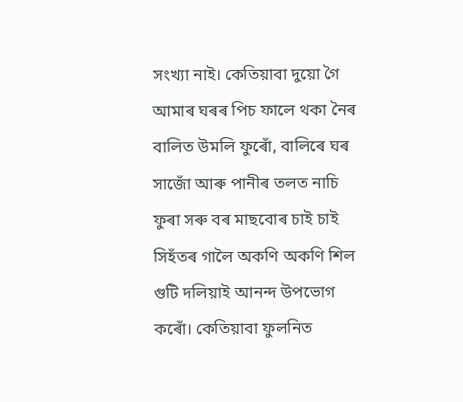সংখ্যা নাই। কেতিয়াবা দুয়ো গৈ আমাৰ ঘৰৰ পিচ ফালে থকা নৈৰ বালিত উমলি ফুৰোঁ, বালিৰে ঘৰ সাজোঁ আৰু পানীৰ তলত নাচি ফুৰা সৰু বৰ মাছবোৰ চাই চাই সিহঁতৰ গালৈ অকণি অকণি শিল গুটি দলিয়াই আনন্দ উপভোগ কৰোঁ। কেতিয়াবা ফুলনিত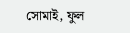সোমাই, ফুল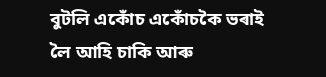বুটলি একোঁচ একোঁচকৈ ভৰাই লৈ আহি চাকি আৰু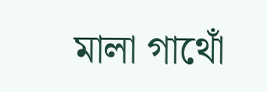মালা গাথোঁ